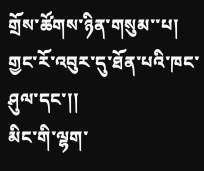གྲོས་ཚོགས་ཉིན་གསུམ་་པ།
གྱང་རོ་འབུར་དུ་ཐོན་པའི་ཁང་ཤུལ་དང་།།
མིང་གི་ལྷག་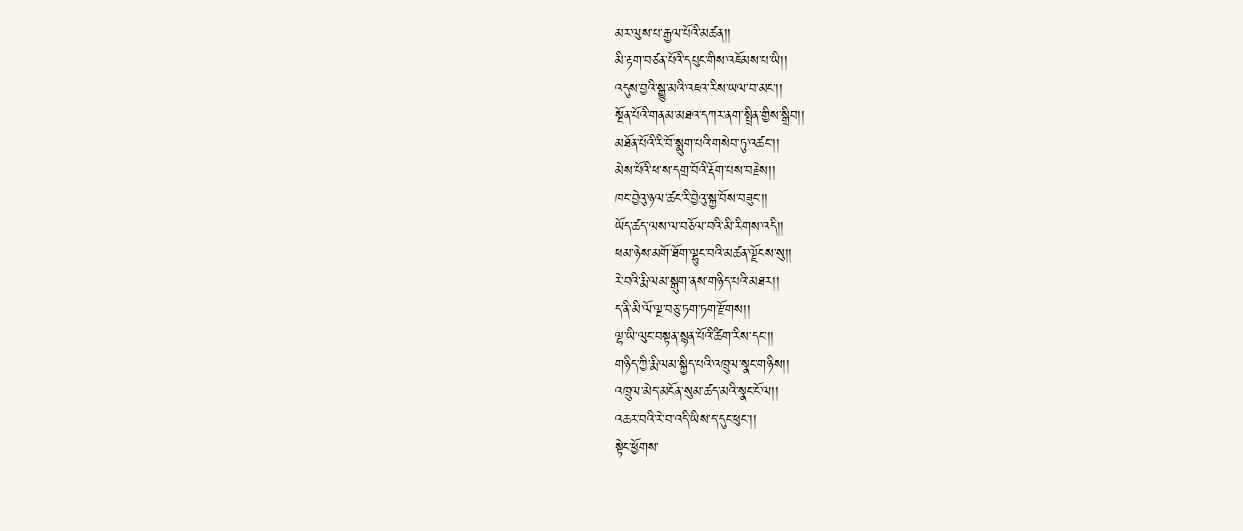མར་ལུས་པ་རྒྱལ་པོའི་མཚན།།
མི་རྟག་བཙན་པོའི་དཔུང་གིས་འཇོམས་པ་ཡི།།
འདུས་བྱའི་སྒྱུ་མའི་འཇའ་རིས་ཡལ་བ་མང་།།
སྔོན་པོའི་གནམ་མཐའ་དཀར་ནག་སྤྲིན་གྱིས་སྒྲིབ།།
མཐོན་པོའི་རི་བོ་སྨུག་པའི་གསེབ་ཏུ་འཚང་།།
མེས་པོའི་ཕ་ས་དགྲ་བོའི་རྡོག་པས་བརྗེས།།
ཁང་བྱེའུ་ཉལ་ཚང་རི་བྱེའུ་སྐྱ་བོས་བཟུང་།།
ཡོད་ཚད་ལས་ལ་བཅོལ་བའི་མི་རིགས་འདི།།
ཕམ་ཉེས་མགོ་ཐོག་ལྷུང་བའི་མཚན་ལྗོངས་སུ།།
རེ་བའི་རྨི་ལམ་སྒུག་ནས་གཉིད་པའི་མཐར།།
ད་ནི་མི་ལོ་ལྔ་བཅུ་ཏག་ཏག་རྫོགས།།
ལྷ་ཡི་ལུང་བསྟན་སྙན་པོའི་ཚིག་རིས་དང་།།
གཉིད་ཀྱི་རྨི་ལམ་སྐྱིད་པའི་འཁྲུལ་སྣང་གཉིས།།
འཁྲུལ་མེད་མངོན་སུམ་ཚད་མའི་སྣང་ངོ་ལ།།
འཆར་བའི་རེ་བ་འདི་ཡིས་ད་དུང་ཕུང་།།
སྟེང་ཕྱོགས་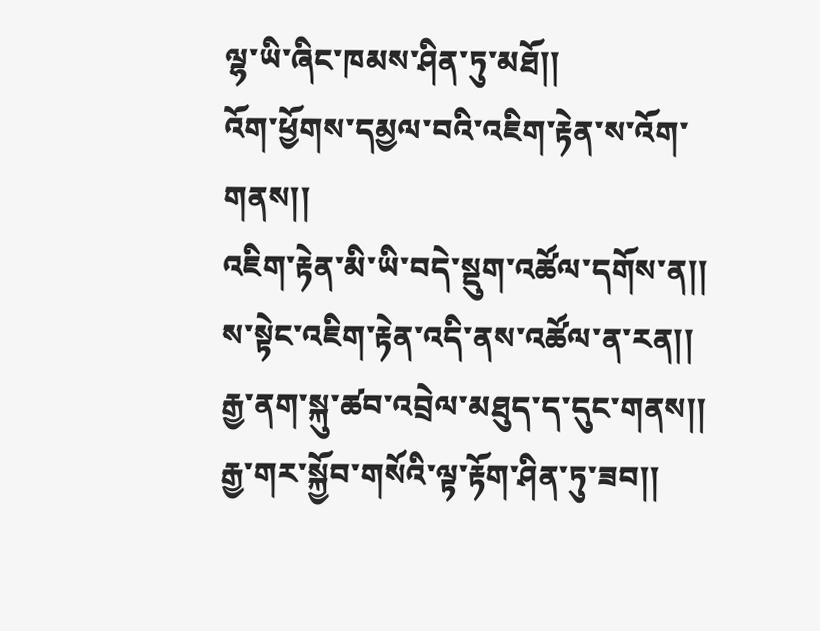ལྷ་ཡི་ཞིང་ཁམས་ཤིན་ཏུ་མཐོ།།
འོག་ཕྱོགས་དམྱལ་བའི་འཇིག་རྟེན་ས་འོག་གནས།།
འཇིག་རྟེན་མི་ཡི་བདེ་སྡུག་འཚོལ་དགོས་ན།།
ས་སྟེང་འཇིག་རྟེན་འདི་ནས་འཚོལ་ན་རན།།
རྒྱ་ནག་སྐུ་ཚབ་འབྲེལ་མཐུད་ད་དུང་གནས།།
རྒྱ་གར་སྐྱོབ་གསོའི་ལྟ་རྟོག་ཤིན་ཏུ་ཟབ།།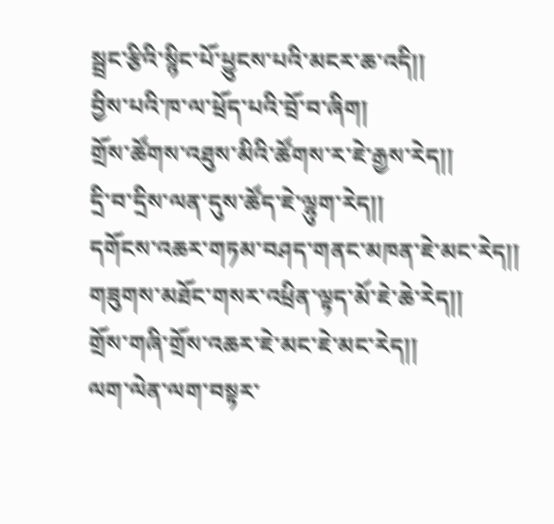སྦྲང་རྩིའི་སྙིང་པོ་ཕྱུངས་པའི་མངར་ཆ་འདི།།
བྱིས་པའི་ཁ་ལ་ཕྲོད་པའི་བྲོ་བ་ཞིག།
གྲོས་ཚོགས་འཐུས་མིའི་ཚོགས་ར་ཇེ་རྒྱས་རེད།།
དྲི་བ་དྲིས་ལན་དུས་ཚོད་ཇེ་ལྷུག་རེད།།
དགོངས་འཆར་གཏམ་བཤད་གནང་མཁན་ཇེ་མང་རེད།།
གཟུགས་མཐོང་གསར་འཕྲིན་ལྟད་མོ་ཇེ་ཆེ་རེད།།
གྲོས་གཞི་གྲོས་འཆར་ཇེ་མང་ཇེ་མང་རེད།།
ལག་ལེན་ལག་བསྟར་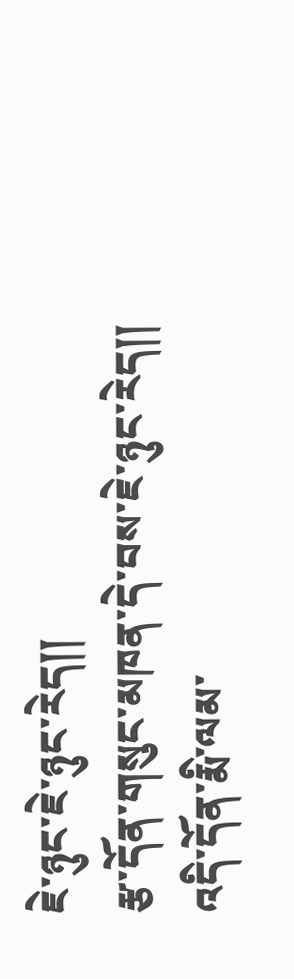ཇེ་ཉུང་ཇེ་ཉུང་རེད།།
རྩ་དོན་གསུང་མཁན་དེ་བས་ཇེ་ཉུང་རེད།།
འདི་དོན་རྨི་ལམ་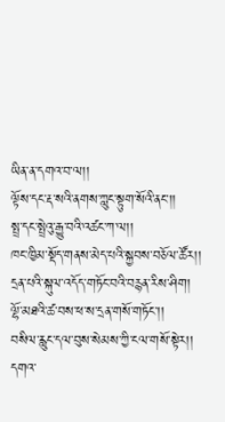ཡིན་ན་དགའ་བ་ལ།།
ལྟོས་དང་རྡ་སའི་ནགས་ཀླུང་སྟུག་སོའི་ནང་།།
སྤྲ་དང་སྤྲེའུ་རྒྱུ་བའི་འཚང་ཀ་ལ།།
ཁང་ཁྱིམ་སྡོད་གནས་མེད་པའི་སྐྱབས་བཅོལ་ཚོར།།
དྲན་པའི་སྐུལ་འདོད་གཏོང་བའི་བརྙན་རིས་ཤིག།
ལྷོ་མཐའི་ཚ་བས་ཕ་ས་དྲན་གསོ་གཏོང་།།
བསིལ་རླུང་དལ་བུས་སེམས་ཀྱི་ངལ་གསོ་སྟེར།།
དགའ་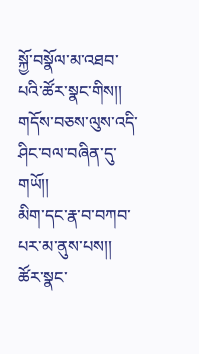སྐྱོ་བསྣོལ་མ་འཐབ་པའི་ཚོར་སྣང་གིས།།
གདོས་བཅས་ལུས་འདི་ཤིང་བལ་བཞིན་དུ་གཡོ།།
མིག་དང་རྣ་བ་བཀབ་པར་མ་ནུས་པས།།
ཚོར་སྣང་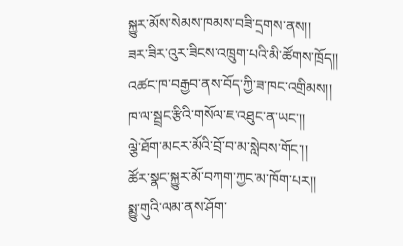སྐྱུར་མོས་སེམས་ཁམས་བཟི་དྲགས་ནས།།
ཟར་ཟིར་འུར་ཟིངས་འཁྲུག་པའི་མི་ཚོགས་ཁྲོད།།
འཚང་ཁ་བརྒྱབ་ནས་བོད་ཀྱི་ཟ་ཁང་འགྲིམས།།
ཁ་ལ་སྦྲང་རྩིའི་གསོལ་ཇ་འཐུང་ན་ཡང་།།
ལྕེ་ཐོག་མངར་མོའི་བྲོ་བ་མ་སླེབས་གོང་།།
ཚོར་སྣང་སྐྱུར་མོ་བཀག་ཀྱང་མ་ཁོག་པར།།
སྨྱུ་གུའི་ལམ་ནས་ཤོག་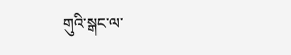གུའི་སྒང་ལ་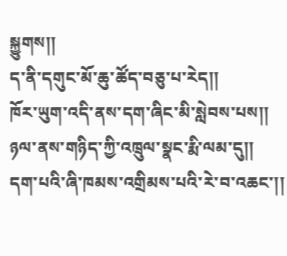སྐྱུགས།།
ད་ནི་དགུང་མོ་ཆུ་ཚོད་བཅུ་པ་རེད།།
ཁོར་ཡུག་འདི་ནས་དག་ཞིང་མི་སླེབས་པས།།
ཉལ་ནས་གཉིད་ཀྱི་འཁྲུལ་སྣང་རྨི་ལམ་དུ།།
དག་པའི་ཞི་ཁམས་འགྲིམས་པའི་རེ་བ་འཆང་།།